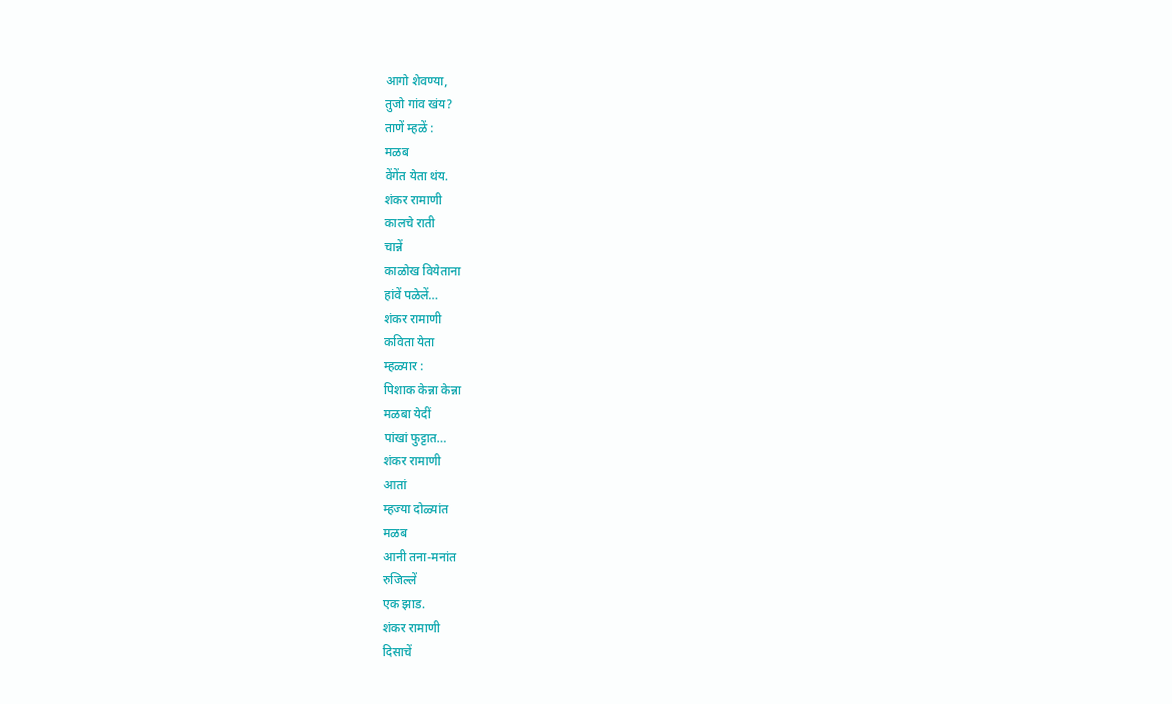आगो शेवण्या,
तुजो गांव खंय?
ताणें म्हळें :
मळब
वेंगेंत येता थंय.
शंकर रामाणी
कालचे राती
चान्नें
काळोख वियेताना
हांवें पळेलें…
शंकर रामाणी
कविता येता
म्हळ्यार :
पिशाक केन्ना केन्ना
मळबा येदीं
पांखां फुट्टात…
शंकर रामाणी
आतां
म्हज्या दोळ्यांत
मळब
आनी तना-मनांत
रुजिल्लें
एक झाड.
शंकर रामाणी
दिसाचें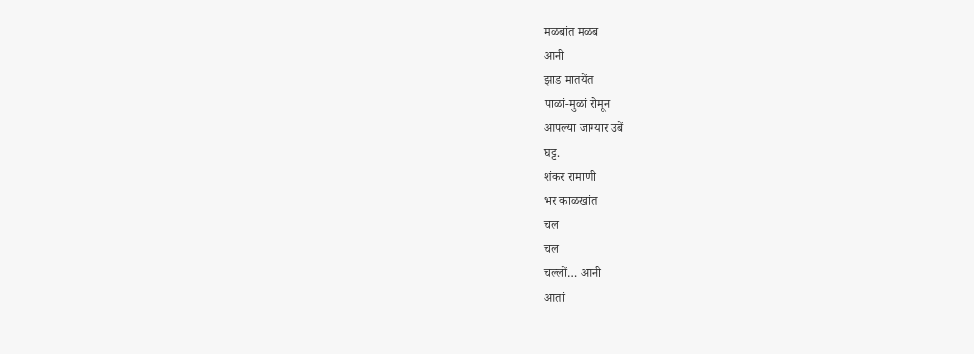मळबांत मळब
आनी
झाड मातयेंत
पाळां-मुळां रोमून
आपल्या जाग्यार उबें
घट्ट.
शंकर रामाणी
भर काळखांत
चल
चल
चल्लों… आनी
आतां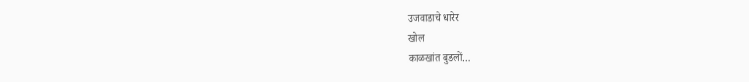उजवाडाचे धारेर
खोल
काळखांत बुडलों…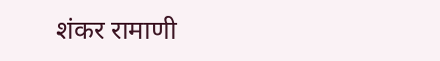शंकर रामाणी